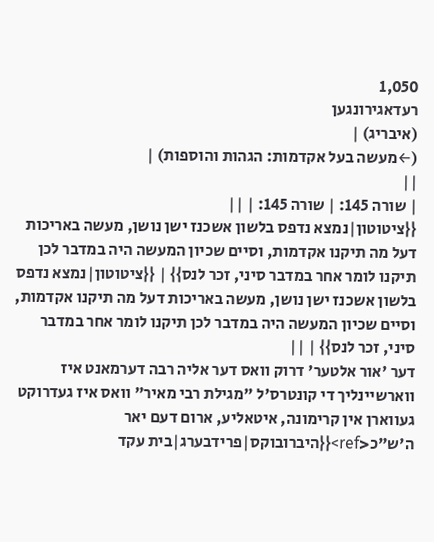1,050
רעדאגירונגען
(איבריג) |
(←מעשה בעל אקדמות: הגהות והוספות) |
||
| שורה 145: | שורה 145: | ||
{{ציטוטון|נמצא נדפס בלשון אשכנז ישן נושן, מעשה באריכות דעל מה תיקנו אקדמות, וסיים שכיון המעשה היה במדבר לכן תיקנו לומר אחר במדבר סיני, זכר לנס}} | {{ציטוטון|נמצא נדפס בלשון אשכנז ישן נושן, מעשה באריכות דעל מה תיקנו אקדמות, וסיים שכיון המעשה היה במדבר לכן תיקנו לומר אחר במדבר סיני, זכר לנס}} | ||
דער 'אור אלטער' דרוק וואס דער אליה רבה דערמאנט איז ווארשיינליך די קונטרס'ל "מגילת רבי מאיר" וואס איז געדרוקט געווארן אין קרימונה, איטאליע, ארום דעם יאר ה'ש"כ<ref>{{היברובוקס|פרידבערג|בית עקד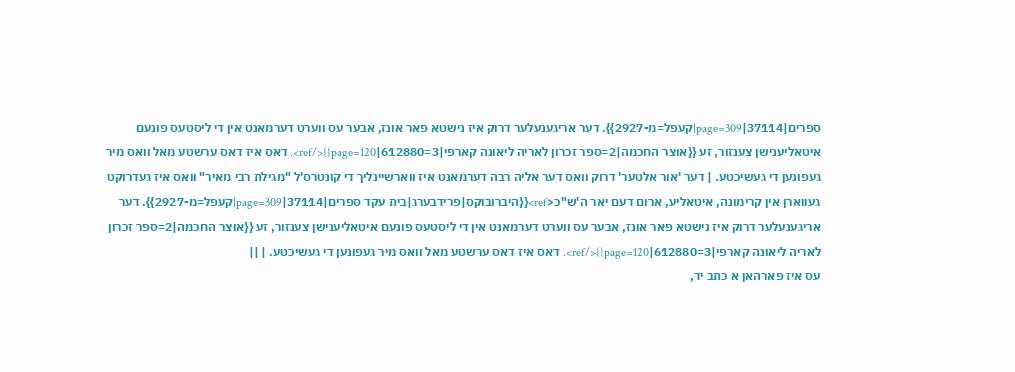ספרים|37114|page=309|קעפל=מ-2927}}. דער אריגענעלער דרוק איז נישטא פאר אונז, אבער עס ווערט דערמאנט אין די ליסטעס פונעם איטאליענישן צענזור, זע {{אוצר החכמה|2=ספר זכרון לאריה ליאונה קארפי|3=612880|page=120}}</ref>. דאס איז דאס ערשטע מאל וואס מיר געפונען די געשיכטע. | דער 'אור אלטער' דרוק וואס דער אליה רבה דערמאנט איז ווארשיינליך די קונטרס'ל "מגילת רבי מאיר" וואס איז געדרוקט געווארן אין קרימונה, איטאליע, ארום דעם יאר ה'ש"כ<ref>{{היברובוקס|פרידבערג|בית עקד ספרים|37114|page=309|קעפל=מ-2927}}. דער אריגענעלער דרוק איז נישטא פאר אונז, אבער עס ווערט דערמאנט אין די ליסטעס פונעם איטאליענישן צענזור, זע {{אוצר החכמה|2=ספר זכרון לאריה ליאונה קארפי|3=612880|page=120}}</ref>. דאס איז דאס ערשטע מאל וואס מיר געפונען די געשיכטע. | ||
עס איז פארהאן א כתב יד,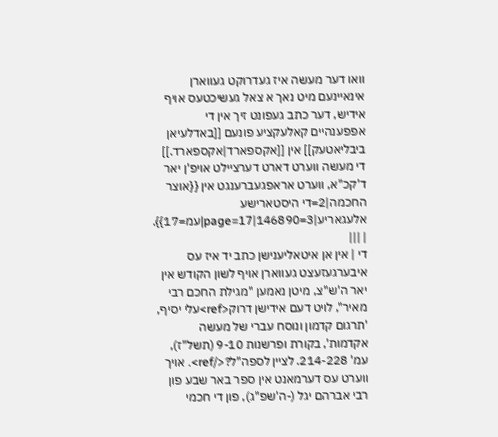וואו דער מעשה איז געדרוקט געווארן אינאיינעם מיט נאך א צאל געשיכטעס אויף אידיש, דער כתב געפונט זיך אין די אפפענהיים קאלעקציע פונעם [[באדלעיאן ביבליאטעק]] אין [[אקספארד|אקספארד.]] די מעשה ווערט דארט דערציילט אויפ'ן יאר ד'קכ"א, ווערט אראפגעברענגט אין {{אוצר החכמה|2=די היסטארישע אלעגאריע|3=146890|page=17|עמ=17}}. | |||
די | אין אן איטאליענישן כתב יד איז עס איבערגעזעצט געווארן אויף לשון הקודש אין יאר ה'ש"צ, מיטן נאמען "מגילת החכם רבי מאיר", לויט דעם אידישן דרוק<ref>עלי יסיף, 'תרגום קדמון ונוסח עברי של מעשה אקדמות', בקורת ופרשנות 9-10 (תשל"ז), עמ' 214-228. לציין לספה"ל?</ref>. אויך ווערט עס דערמאנט אין ספר באר שבע פון רבי אברהם יגל (-ה'שפ"ג), פון די חכמי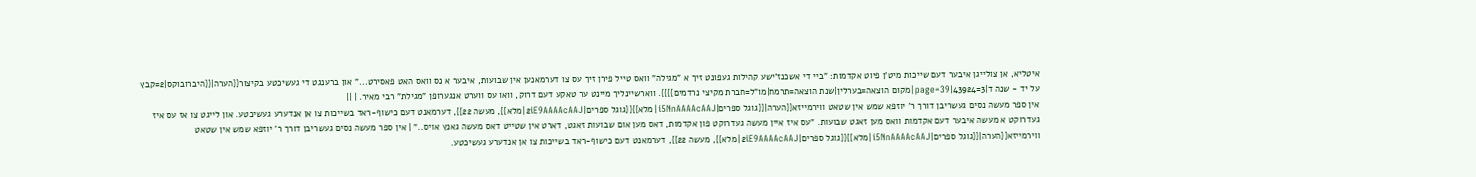איטליא, אן צולייגן איבער דעם שייכות מיט'ן פיוט אקדמות: "ביי די אשכנז'ישע קהילות געפונט זיך א "מגילה" וואס טייל פירן זיך עס צו דערמאנען אין שבועות, איבער א נס וואס האט פאסירט..." און ברענגט די געשיכטע בקיצור{{הערה|{{היברובוקס|2=קבץ על יד - שנה ד|3=43924|page=39|מקום הוצאה=בערלין|שנת הוצאה=תרמח|מו"ל=חברת מקיצי נרדמים}}}}. ווארשיינליך מיינט ער טאקע דעם דרוק, וואו עס ווערט אנגערופן "מגילת" רבי מאיר. | ||
אין ספר מעשה נסים געשריבן דורך ר' יוזפא שמש אין שטאט ווירמייזא{{הערה|{{גוגל ספרים|i5NnAAAAcAAJ|מלא}}{{גוגל ספרים|2iE9AAAAcAAJ|מלא}}, מעשה 22}}, דערמאנט דעם כישוף-ראד בשייכות צו אן אנדערע געשיכטע. און לייגט צו אז עס איז געדרוקט א מעשה איבער דעם אקדמות וואס מען זאגט שבועות. "עס איז איין מעשה געדרוקט פון אקדמות, דאס מען אום שבועות זאגט, דארט אין שטייט דאס מעשה גאנץ אויס.." | אין ספר מעשה נסים געשריבן דורך ר' יוזפא שמש אין שטאט ווירמייזא{{הערה|{{גוגל ספרים|i5NnAAAAcAAJ|מלא}}{{גוגל ספרים|2iE9AAAAcAAJ|מלא}}, מעשה 22}}, דערמאנט דעם כישוף-ראד בשייכות צו אן אנדערע געשיכטע.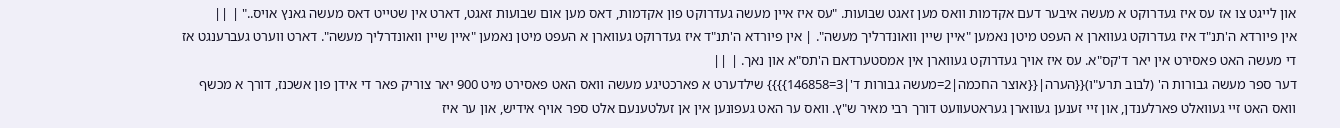און לייגט צו אז עס איז געדרוקט א מעשה איבער דעם אקדמות וואס מען זאגט שבועות. "עס איז איין מעשה געדרוקט פון אקדמות, דאס מען אום שבועות זאגט, דארט אין שטייט דאס מעשה גאנץ אויס.." | ||
אין פיורדא ה'תנ"ד איז געדרוקט געווארן א העפט מיטן נאמען "איין שיין וואונדרליך מעשה". | אין פיורדא ה'תנ"ד איז געדרוקט געווארן א העפט מיטן נאמען "איין שיין וואונדרליך מעשה". דארט ווערט געברענגט אז די מעשה האט פאסירט אין יאר ד'קס"א. עס איז אויך געדרוקט געווארן אין אמסטערדאם ה'תס"א און נאך. | ||
דער ספר מעשה גבורות ה' (לבוב תרע"ו){{הערה|{{אוצר החכמה|2=מעשה גבורות ד'|3=146858}}}} שילדערט א פארכטיגע מעשה וואס האט פאסירט מיט 900 יאר צוריק פאר די אידן פון אשכנז, דורך א מכשף וואס האט זיי געוואלט פארלענדן, און זיי זענען געווארן געראטעוועט דורך רבי מאיר ש"ץ. וואס ער האט געפונען אין אן זעלטענעם אלט ספר אויף אידיש, און ער איז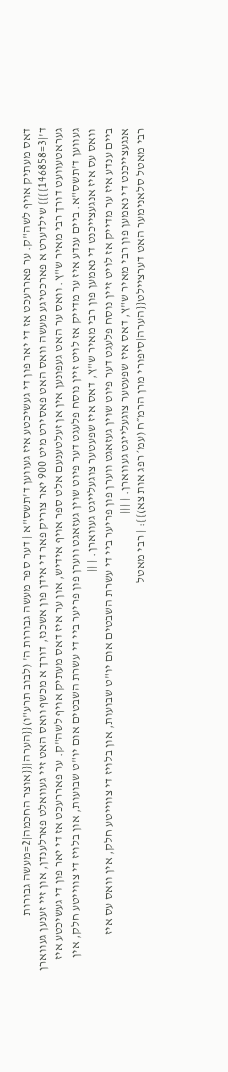דאס מעתיק אויף לשה"ק. ער פאררעכט אז די יאר פון די געשיכטע איז געווען ד'תשס"א | דער ספר מעשה גבורות ה' (לבוב תרע"ו){{הערה|{{אוצר החכמה|2=מעשה גבורות ד'|3=146858}}}} שילדערט א פארכטיגע מעשה וואס האט פאסירט מיט 900 יאר צוריק פאר די אידן פון אשכנז, דורך א מכשף וואס האט זיי געוואלט פארלענדן, און זיי זענען געווארן געראטעוועט דורך רבי מאיר ש"ץ. וואס ער האט געפונען אין אן זעלטענעם אלט ספר אויף אידיש, און ער איז דאס מעתיק אויף לשה"ק. ער פאררעכט אז די יאר פון די געשיכטע איז געווען ד'תשס"א. ביים ענדע איז ער מדייק אז לויט זיין נוסח פלעגט דער פיוט שוין געזאגט ווערן פון פריער ביי די עשרת השבטים אום יו"ט שבועות, און בלויז די צווייטע חלק, אין וואס עס איז אנגעצייכנט די נאמען פון רבי מאיר ש"ץ, דאס איז שפעטער צוגעלייגט געווארן. | ||
ביים ענדע איז ער מדייק אז לויט זיין נוסח פלעגט דער פיוט שוין געזאגט ווערן פון פריער ביי די עשרת השבטים אום יו"ט שבועות, און בלויז די צווייטע חלק, אין וואס עס איז אנגעצייכנט די נאמען פון רבי מאיר ש"ץ, דאס איז שפעטער צוגעלייגט געווארן. | |||
רבי מאטל סלאנימער האט דערציילט{{הערה|סיפורי מרן הרמ״ח (עמ׳ רפג אות צא)}}: | רבי מאטל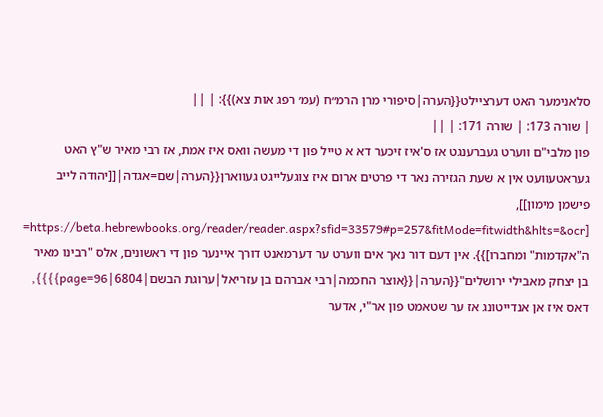סלאנימער האט דערציילט{{הערה|סיפורי מרן הרמ״ח (עמ׳ רפג אות צא)}}: | ||
| שורה 173: | שורה 171: | ||
פון מלבי"ם ווערט געברענגט אז ס'איז זיכער דא א טייל פון די מעשה וואס איז אמת, אז רבי מאיר ש"ץ האט געראטעוועט אין א שעת הגזירה נאר די פרטים ארום איז צוגעלייגט געווארן{{הערה|שם=אגדה|[[יהודה לייב פישמן מימון]], [https://beta.hebrewbooks.org/reader/reader.aspx?sfid=33579#p=257&fitMode=fitwidth&hlts=&ocr= ה"אקדמות" ומחברו]}}. אין דעם דור נאך אים ווערט ער דערמאנט דורך איינער פון די ראשונים, אלס "רבינו מאיר בן יצחק מאבילי ירושלים"{{הערה|{{אוצר החכמה|רבי אברהם בן עזריאל|ערוגת הבשם|6804|page=96}}}}, דאס איז אן אנדייטונג אז ער שטאמט פון אר"י, אדער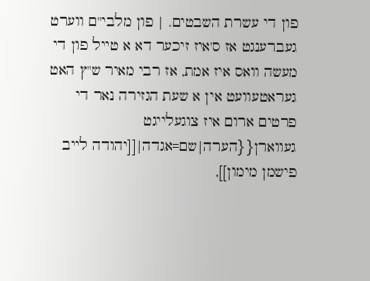פון די עשרת השבטים. | פון מלבי"ם ווערט געברענגט אז ס'איז זיכער דא א טייל פון די מעשה וואס איז אמת, אז רבי מאיר ש"ץ האט געראטעוועט אין א שעת הגזירה נאר די פרטים ארום איז צוגעלייגט געווארן{{הערה|שם=אגדה|[[יהודה לייב פישמן מימון]],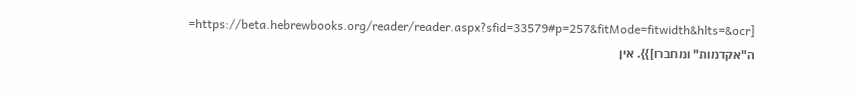[https://beta.hebrewbooks.org/reader/reader.aspx?sfid=33579#p=257&fitMode=fitwidth&hlts=&ocr= ה"אקדמות" ומחברו]}}. אין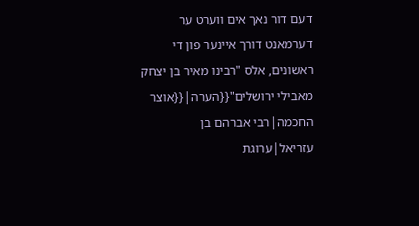דעם דור נאך אים ווערט ער דערמאנט דורך איינער פון די ראשונים, אלס "רבינו מאיר בן יצחק מאבילי ירושלים"{{הערה|{{אוצר החכמה|רבי אברהם בן עזריאל|ערוגת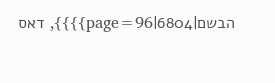הבשם|6804|page=96}}}}, דאס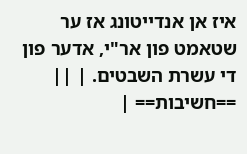איז אן אנדייטונג אז ער שטאמט פון אר"י, אדער פון די עשרת השבטים. | ||
==חשיבות== |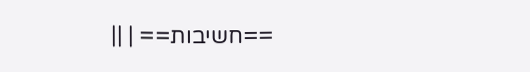==חשיבות== | ||